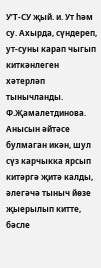У’Т-СУ җый. и. Ут һәм су. Ахырда, сүндереп, ут-суны карап чыгып киткәнлеген хәтерләп тынычланды. Ф.Җамалетдинова. Анысын әйтәсе булмаган икән, шул сүз карчыкка ярсып китәргә җитә калды, әлегәчә тыныч йөзе җыерылып китте, бәсле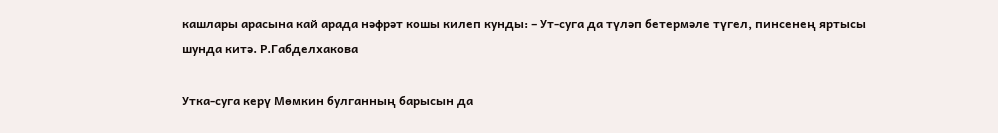кашлары арасына кай арада нәфрәт кошы килеп кунды: – Ут-суга да түләп бетермәле түгел, пинсенең яртысы шунда китә. Р.Габделхакова

Утка-суга керү Мөмкин булганның барысын да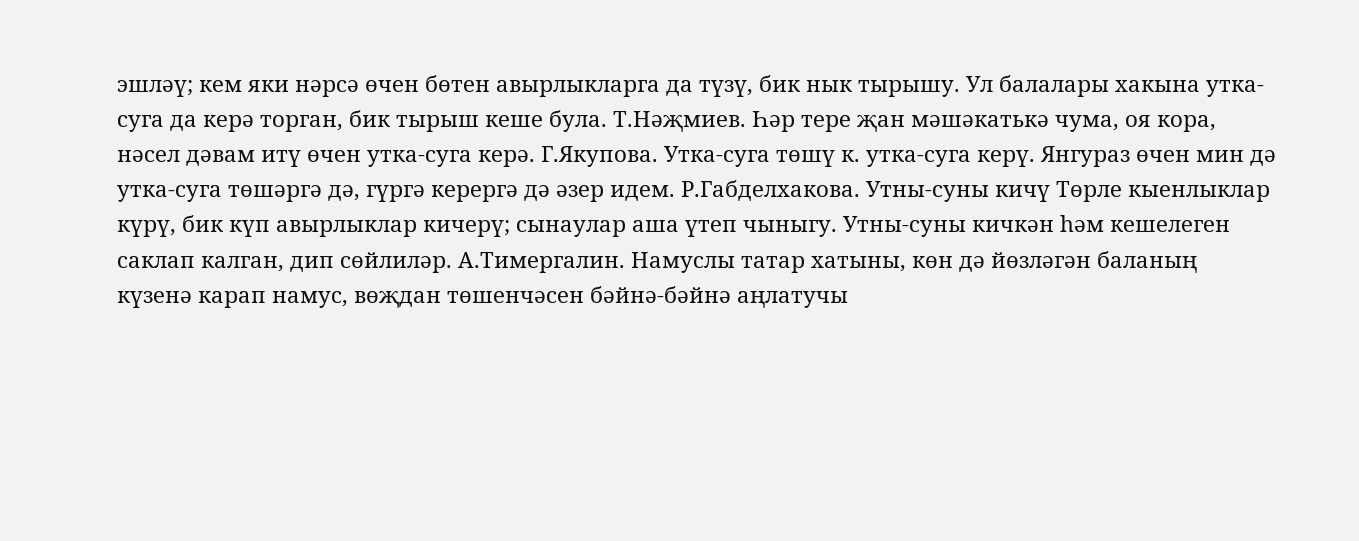эшләү; кем яки нәрсә өчен бөтен авырлыкларга да түзү, бик нык тырышу. Ул балалары хакына утка-суга да керә торган, бик тырыш кеше була. Т.Нәҗмиев. Һәр тере җан мәшәкатькә чума, оя кора, нәсел дәвам итү өчен утка-суга керә. Г.Якупова. Утка-суга төшү к. утка-суга керү. Янгураз өчен мин дә утка-суга төшәргә дә, гүргә керергә дә әзер идем. Р.Габделхакова. Утны-суны кичү Төрле кыенлыклар күрү, бик күп авырлыклар кичерү; сынаулар аша үтеп чыныгу. Утны-суны кичкән һәм кешелеген саклап калган, дип сөйлиләр. А.Тимергалин. Намуслы татар хатыны, көн дә йөзләгән баланың күзенә карап намус, вөҗдан төшенчәсен бәйнә-бәйнә аңлатучы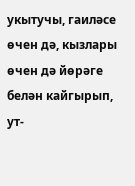укытучы, гаиләсе өчен дә, кызлары өчен дә йөрәге белән кайгырып, ут-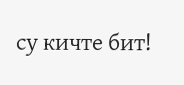су кичте бит!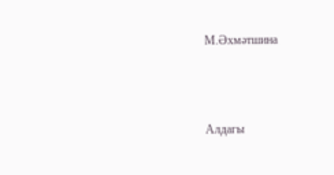М.Әхмәтшина



Алдагы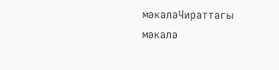мәкаләЧираттагы мәкалә